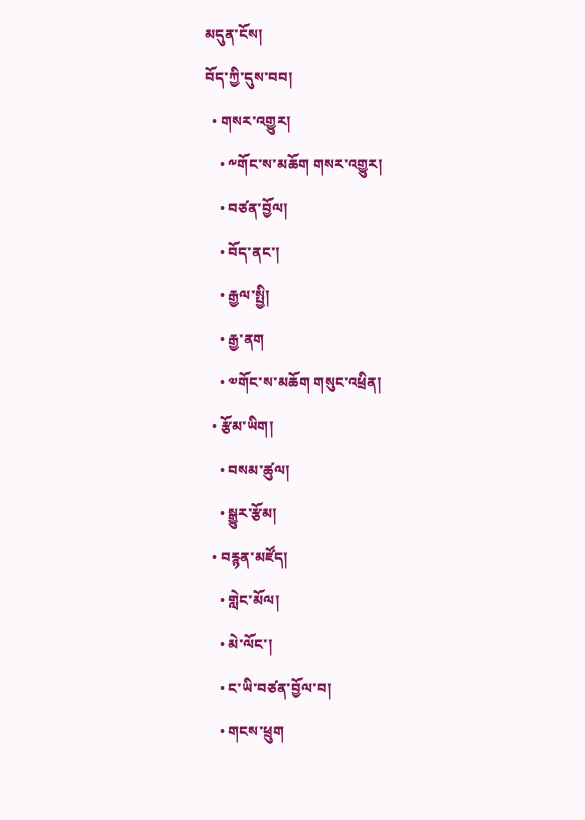མདུན་ངོས།
བོད་ཀྱི་དུས་བབ།
  • གསར་འགྱུར།
    • ༸གོང་ས་མཆོག གསར་འགྱུར།
    • བཙན་བྱོལ།
    • བོད་ནང་།
    • རྒྱལ་སྤྱི།
    • རྒྱ་ནག
    • ༧གོང་ས་མཆོག གསུང་འཕྲིན།
  • རྩོམ་ཡིག།
    • བསམ་ཚུལ།
    • སྒྱུར་རྩོམ།
  • བརྙན་མཛོད།
    • གླེང་མོལ།
    • མེ་ལོང་།
    • ང་ཡི་བཙན་བྱོལ་བ།
    • གངས་ཕྲུག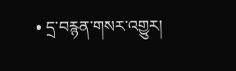• དྲ་བརྙན་གསར་འགྱུར།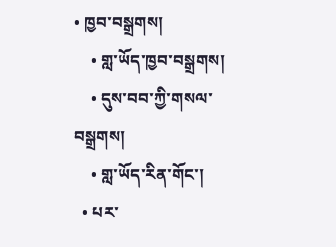• ཁྱབ་བསྒྲགས།
    • གླ་ཡོད་ཁྱབ་བསྒྲགས།
    • དུས་བབ་ཀྱི་གསལ་བསྒྲགས།
    • གླ་ཡོད་རིན་གོང་།
  • པར་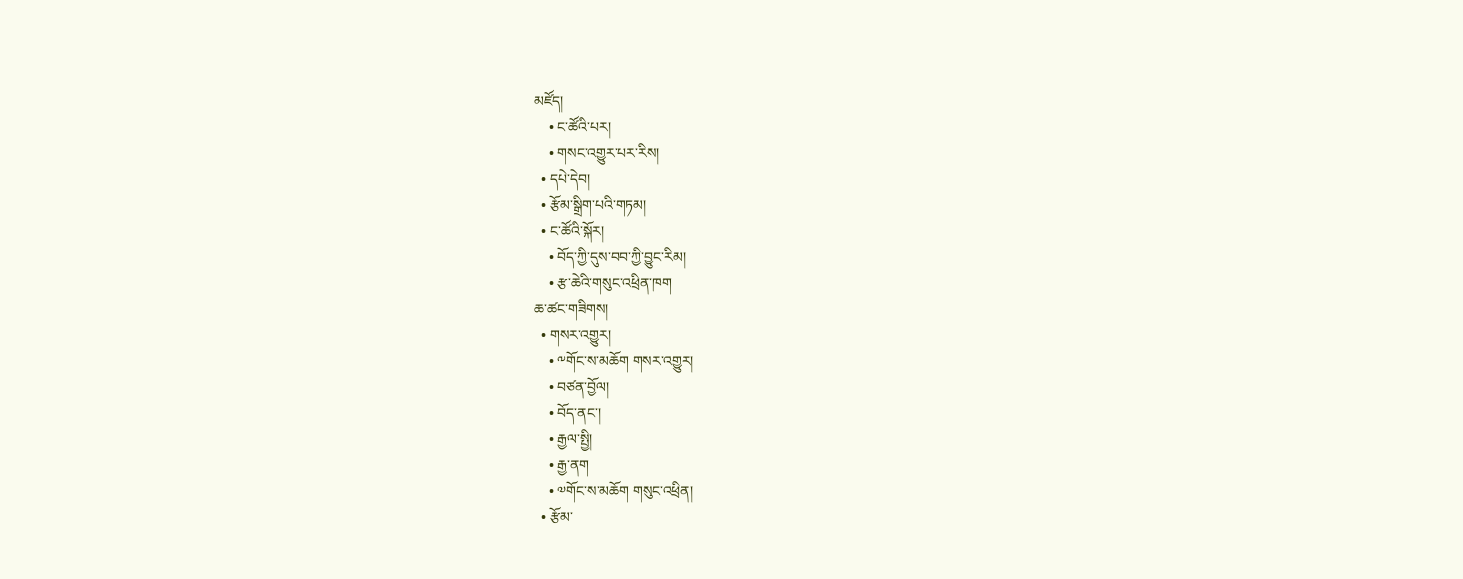མཛོད།
    • ང་ཚོའི་པར།
    • གསང་འགྱུར་པར་རིས།
  • དཔེ་དེབ།
  • རྩོམ་སྒྲིག་པའི་གཏམ།
  • ང་ཚོའི་སྐོར།
    • བོད་ཀྱི་དུས་བབ་ཀྱི་བྱུང་རིམ།
    • རྩ་ཆེའི་གསུང་འཕྲིན་ཁག
ཆ་ཚང་གཟིགས།
  • གསར་འགྱུར།
    • ༸གོང་ས་མཆོག གསར་འགྱུར།
    • བཙན་བྱོལ།
    • བོད་ནང་།
    • རྒྱལ་སྤྱི།
    • རྒྱ་ནག
    • ༧གོང་ས་མཆོག གསུང་འཕྲིན།
  • རྩོམ་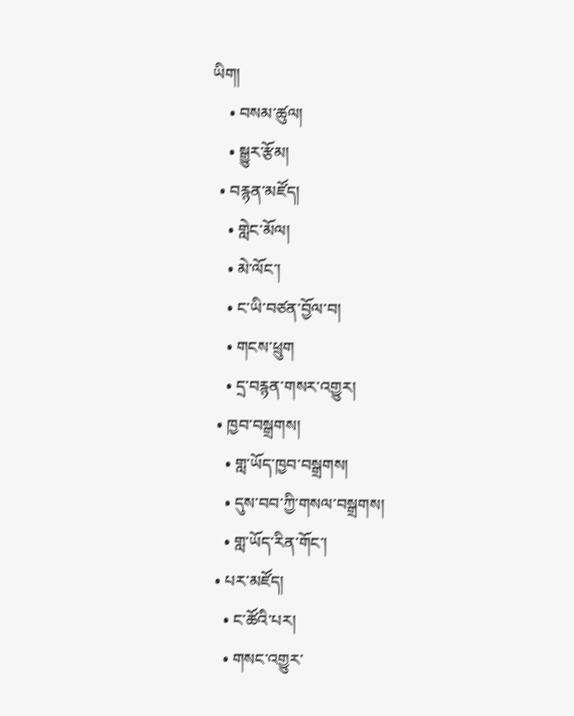ཡིག།
    • བསམ་ཚུལ།
    • སྒྱུར་རྩོམ།
  • བརྙན་མཛོད།
    • གླེང་མོལ།
    • མེ་ལོང་།
    • ང་ཡི་བཙན་བྱོལ་བ།
    • གངས་ཕྲུག
    • དྲ་བརྙན་གསར་འགྱུར།
  • ཁྱབ་བསྒྲགས།
    • གླ་ཡོད་ཁྱབ་བསྒྲགས།
    • དུས་བབ་ཀྱི་གསལ་བསྒྲགས།
    • གླ་ཡོད་རིན་གོང་།
  • པར་མཛོད།
    • ང་ཚོའི་པར།
    • གསང་འགྱུར་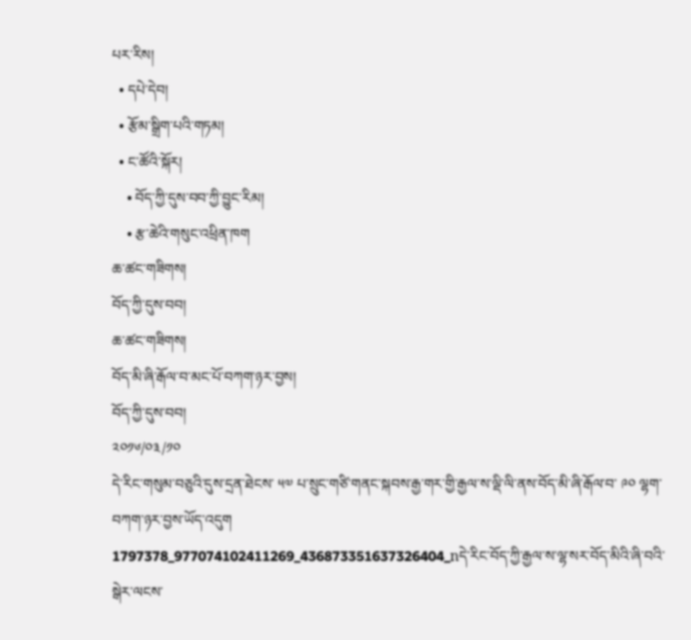པར་རིས།
  • དཔེ་དེབ།
  • རྩོམ་སྒྲིག་པའི་གཏམ།
  • ང་ཚོའི་སྐོར།
    • བོད་ཀྱི་དུས་བབ་ཀྱི་བྱུང་རིམ།
    • རྩ་ཆེའི་གསུང་འཕྲིན་ཁག
ཆ་ཚང་གཟིགས།
བོད་ཀྱི་དུས་བབ།
ཆ་ཚང་གཟིགས།
བོད་མི་ཞི་རྒོལ་བ་མང་པོ་བཀག་ཉར་བྱས།
བོད་ཀྱི་དུས་བབ།
༢༠༡༦/༠༣/༡༠
དེ་རིང་གསུམ་བཅུའི་དུས་དྲན་ཐེངས་ ༥༧ པ་སྲུང་གཙི་གནང་སྐབས་རྒྱ་གར་གྱི་རྒྱལ་ས་ལྡི་ལི་ནས་བོད་མི་ཞི་རྒོལ་བ་ ༩༠ ལྷག་བཀག་ཉར་བྱས་ཡོད་འདུག
1797378_977074102411269_436873351637326404_nདེ་རིང་བོད་ཀྱི་རྒྱལ་ས་ལྷ་སར་བོད་མིའི་ཞི་བའི་སྒེར་ལངས་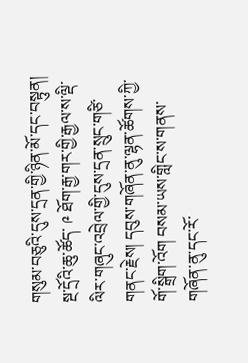གསུམ་བཅུའི་དུས་དྲན་གྱི་ཉིན་མོ་དང་བསྟུན། སྔ་དྲོའི་ཆུ་ཚོད་ ༩ ཐོག་རྒྱ་གར་གྱི་རྒྱལ་ས་ལྡི་ལིར་གཞུང་འབྲེལ་གྱི་དུས་དྲན་སྲུང་གཙི་གནང་རྗེས། དབུས་གཞོན་ནུ་ལྷན་ཚོགས་ཀྱི་གོ་སྒྲིག་འོག བསམ་ཡས་གླིང་ས་གནས་གཞོན་ནུ་དང་རོ་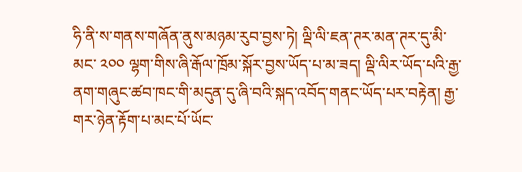ཧི་ནི་ས་གནས་གཞོན་ནུས་མཉམ་རུབ་བྱས་ཏེ། ལྡི་ལི་ཇན་ཊར་མན་ཊར་དུ་མི་མང་ ༢༠༠ ལྷག་གིས་ཞི་རྒོལ་ཁྲོམ་སྐོར་བྱས་ཡོད་པ་མ་ཟད། ལྡི་ལིར་ཡོད་པའི་རྒྱ་ནག་གཞུང་ཚབ་ཁང་གི་མདུན་དུ་ཞི་བའི་སྐད་འབོད་གནང་ཡོད་པར་བརྟེན། རྒྱ་གར་ཉེན་རྟོག་པ་མང་པོ་ཡོང་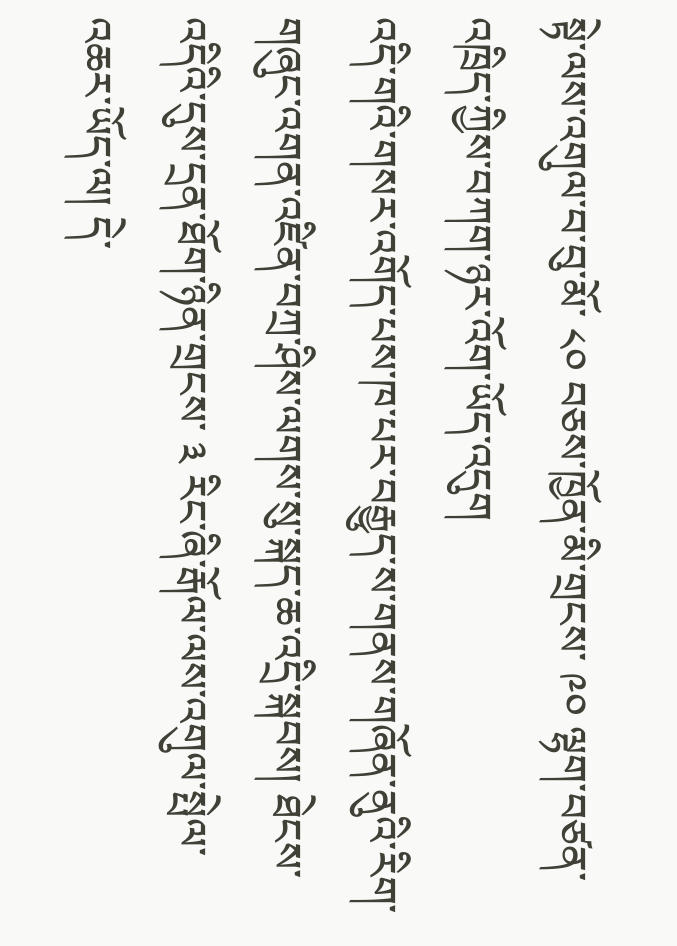སྟེ་ལས་འགུལ་བ་བུ་མོ་ ༨༠ བཅས་ཁྱོན་མི་གྲངས་ ༩༠ ལྷག་བཙན་འཁྲིད་ཀྱིས་བཀག་ཉར་འོག་ཡོད་འདུག
འདི་གའི་གསར་འགོད་པས་ཁ་པར་བརྒྱུད་ས་གནས་གཞོན་ནུའི་རིག་གཞུང་འགན་འཛིན་བཀྲ་ཤིས་ལགས་སུ་སྐད་ཆ་འདྲི་སྐབས། ཐེངས་འདིའི་དུས་དྲན་ཐོག་ཉིན་གྲངས་ ༣ རིང་ཞི་རྒོལ་ལས་འགུལ་སྤེལ་འཆར་ཡོད་ལ། དེ་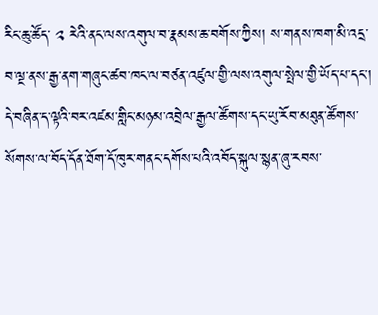རིང་ཆུ་ཚོད་ ༢ རེའི་ནང་ལས་འགུལ་བ་རྣམས་ཆ་བགོས་ཀྱིས། ས་གནས་ཁག་མི་འདྲ་བ་ལྔ་ནས་རྒྱ་ནག་གཞུང་ཚབ་ཁང་ལ་བཙན་འཛུལ་གྱི་ལས་འགུལ་སྤེལ་གྱི་ཡོད་པ་དང་། དེ་བཞིན་ད་ལྟའི་བར་འཛམ་གླིང་མཉམ་འབྲེལ་རྒྱལ་ཚོགས་དང་ཡུ་རོབ་མཐུན་ཚོགས་སོགས་ལ་བོད་དོན་ཐོག་དོ་ཁུར་གནང་དགོས་པའི་འབོད་སྐུལ་སྙན་ཞུ་རབས་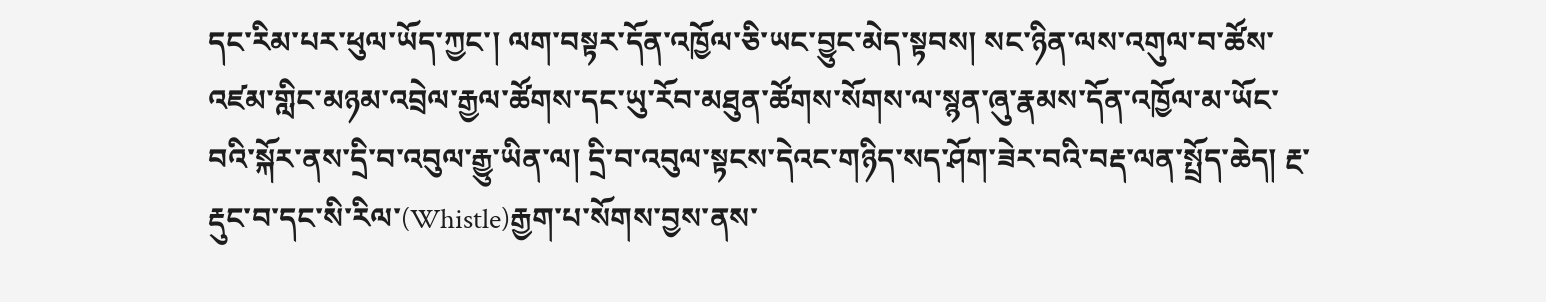དང་རིམ་པར་ཕུལ་ཡོད་ཀྱང་། ལག་བསྟར་དོན་འཁྱོལ་ཅི་ཡང་བྱུང་མེད་སྟབས། སང་ཉིན་ལས་འགུལ་བ་ཚོས་འཛམ་གླིང་མཉམ་འབྲེལ་རྒྱལ་ཚོགས་དང་ཡུ་རོབ་མཐུན་ཚོགས་སོགས་ལ་སྙན་ཞུ་རྣམས་དོན་འཁྱོལ་མ་ཡོང་བའི་སྐོར་ནས་དྲི་བ་འབུལ་རྒྱུ་ཡིན་ལ། དྲི་བ་འབུལ་སྟངས་དེའང་གཉིད་སད་ཤོག་ཟེར་བའི་བརྡ་ལན་སྤྲོད་ཆེད། རྔ་རྡུང་བ་དང་སི་རིལ་(Whistle)རྒྱག་པ་སོགས་བྱས་ནས་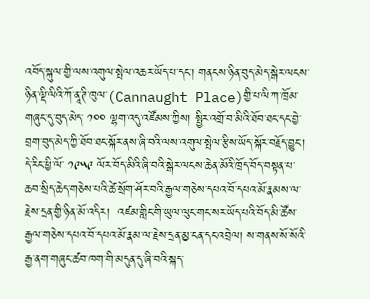འབོད་སྐུལ་གྱི་ལས་འགུལ་སྤེལ་འཆར་ཡོད་པ་དང་། གནངས་ཉིན་བུད་མེད་སྒེར་ལངས་ཉིན་ལྡི་ལིའི་ཀོ་ནཱ་ཊི་ཁུལ་(Cannaught Place)གྱི་པ་ལི་ཀ་ཁྲོམ་གཞུང་དུ་བུད་མེད་ ༡༠༠ ལྷག་འདུ་འཛོམས་ཀྱིས། སྤྱིར་འགྲོ་བ་མིའི་ཐོབ་ཐང་དང་བྱེ་བྲག་བུད་མེད་ཀྱི་ཐོབ་ཐང་སྐོར་ནས་ཞི་བའི་ལས་འགུལ་སྤེལ་རྩིས་ཡོད་སྐོར་བརྗོད་བྱུང་།
དེ་རིང་ཕྱི་ལོ་ ༡༩༥༩ ལོར་བོད་མིའི་ཞི་བའི་སྒེར་ལངས་ཆེན་མོའི་ཁྲོད་བོད་བསྟན་པ་ཆབ་སྲིད་ཆེད་གཅེས་པའི་ཚེ་སྲོག་ཤོར་བའི་རྒྱལ་གཅེས་དཔའ་བོ་དཔའ་མོ་རྣམས་ལ་རྗེས་དྲན་གྱི་ཉིན་མོ་འདིར།  འཛམ་གླིང་གི་ཡུལ་ལུང་གང་སར་ཡོད་པའི་བོད་མི་ཚོས་རྒྱལ་གཅེས་དཔའ་བོ་དཔའ་མོ་རྣམ་ལ་རྗེས་དྲན་མྱ་ངན་དང་འབྲེལ། ས་གནས་སོ་སོའི་རྒྱ་ནག་གཞུང་ཚབ་ཁག་གི་མདུན་དུ་ཞི་བའི་སྐད་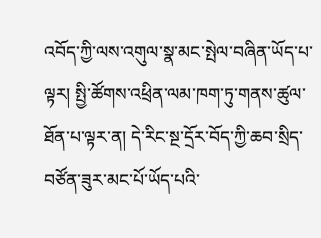འབོད་ཀྱི་ལས་འགུལ་སྣ་མང་སྤེལ་བཞིན་ཡོད་པ་ལྟར། སྤྱི་ཚོགས་འཕྲིན་ལམ་ཁག་ཏུ་གནས་ཚུལ་ཐོན་པ་ལྟར་ན། དེ་རིང་སྔ་དྲོར་བོད་ཀྱི་ཆབ་སྲིད་བཙོན་ཟུར་མང་པོ་ཡོད་པའི་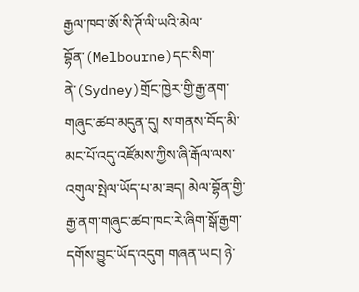རྒྱལ་ཁབ་ཨོ་སི་ཊོ་ལི་ཡའི་མེལ་བྷོན་(Melbourne)དང་སིག་ནེ་(Sydney)གྲོང་ཁྱེར་གྱི་རྒྱ་ནག་གཞུང་ཚབ་མདུན་དུ། ས་གནས་བོད་མི་མང་པོ་འདུ་འཛོམས་ཀྱིས་ཞི་རྒོལ་ལས་འགུལ་སྤེལ་ཡོད་པ་མ་ཟད། མེལ་བྷོན་གྱི་རྒྱ་ནག་གཞུང་ཚབ་ཁང་རེ་ཞིག་སྒོ་རྒྱག་དགོས་བྱུང་ཡོད་འདུག གཞན་ཡང། ཉེ་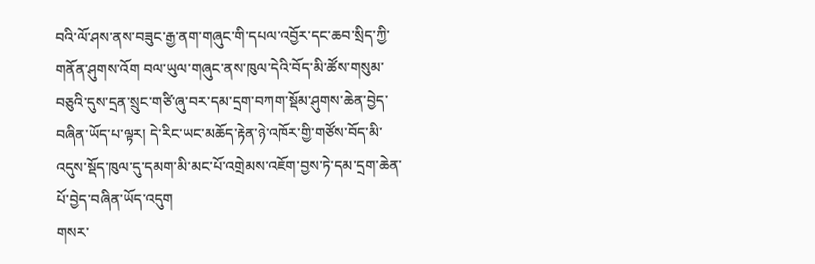བའི་ལོ་ཤས་ནས་བཟུང་རྒྱ་ནག་གཞུང་གི་དཔལ་འབྱོར་དང་ཆབ་སྲིད་ཀྱི་གནོན་ཤུགས་འོག བལ་ཡུལ་གཞུང་ནས་ཁུལ་དེའི་བོད་མི་ཚོས་གསུམ་བཅུའི་དུས་དྲན་སྲུང་གཙི་ཞུ་བར་དམ་དྲག་བཀག་སྡོམ་ཤུགས་ཆེན་བྱེད་བཞིན་ཡོད་པ་ལྟར། དེ་རིང་ཡང་མཆོད་རྟེན་ཉེ་འཁོར་གྱི་གཙོས་བོད་མི་འདུས་སྡོད་ཁུལ་དུ་དམག་མི་མང་པོ་འགྲེམས་འཇོག་བྱས་ཏེ་དམ་དྲག་ཆེན་པོ་བྱེད་བཞིན་ཡོད་འདུག
གསར་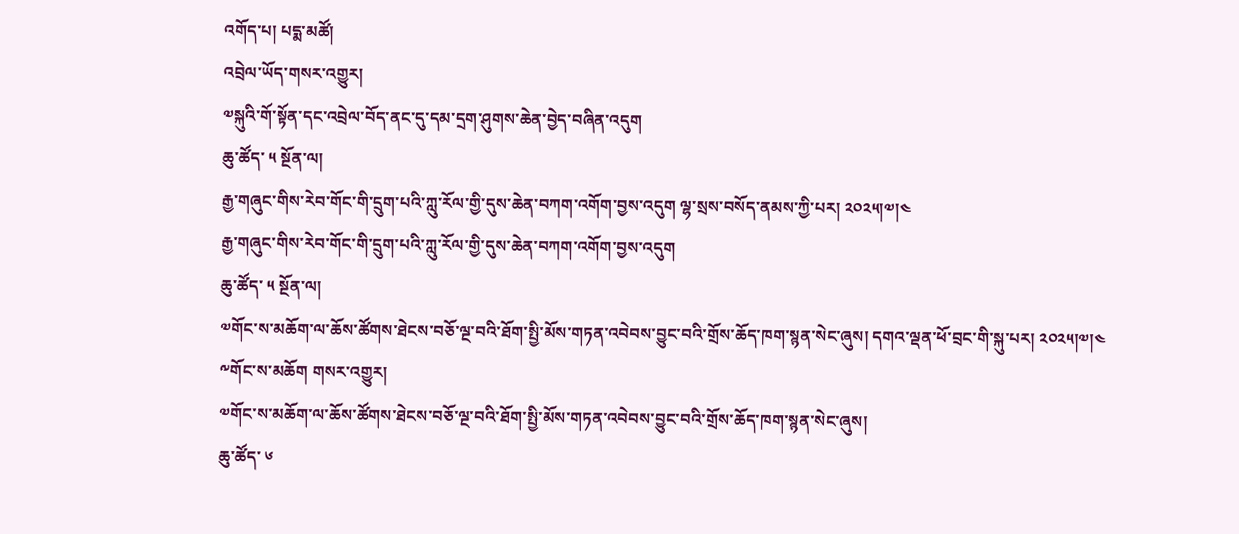འགོད་པ། པདྨ་མཚོ།
འབྲེལ་ཡོད་གསར་འགྱུར།
༧སྐུའི་གོ་སྟོན་དང་འབྲེལ་བོད་ནང་དུ་དམ་དྲག་ཤུགས་ཆེན་བྱེད་བཞིན་འདུག
ཆུ་ཚོད་ ༥ སྔོན་ལ།
རྒྱ་གཞུང་གིས་རེབ་གོང་གི་དྲུག་པའི་ཀླུ་རོལ་གྱི་དུས་ཆེན་བཀག་འགོག་བྱས་འདུག ལྷ་སྲས་བསོད་ནམས་ཀྱི་པར། ༢༠༢༥།༧།༤
རྒྱ་གཞུང་གིས་རེབ་གོང་གི་དྲུག་པའི་ཀླུ་རོལ་གྱི་དུས་ཆེན་བཀག་འགོག་བྱས་འདུག
ཆུ་ཚོད་ ༥ སྔོན་ལ།
༧གོང་ས་མཆོག་ལ་ཆོས་ཚོགས་ཐེངས་བཅོ་ལྔ་བའི་ཐོག་སྤྱི་མོས་གཏན་འབེབས་བྱུང་བའི་གྲོས་ཆོད་ཁག་སྙན་སེང་ཞུས། དགའ་ལྡན་ཕོ་བྲང་གི་སྐུ་པར། ༢༠༢༥།༧།༤
༸གོང་ས་མཆོག གསར་འགྱུར།
༧གོང་ས་མཆོག་ལ་ཆོས་ཚོགས་ཐེངས་བཅོ་ལྔ་བའི་ཐོག་སྤྱི་མོས་གཏན་འབེབས་བྱུང་བའི་གྲོས་ཆོད་ཁག་སྙན་སེང་ཞུས།
ཆུ་ཚོད་ ༦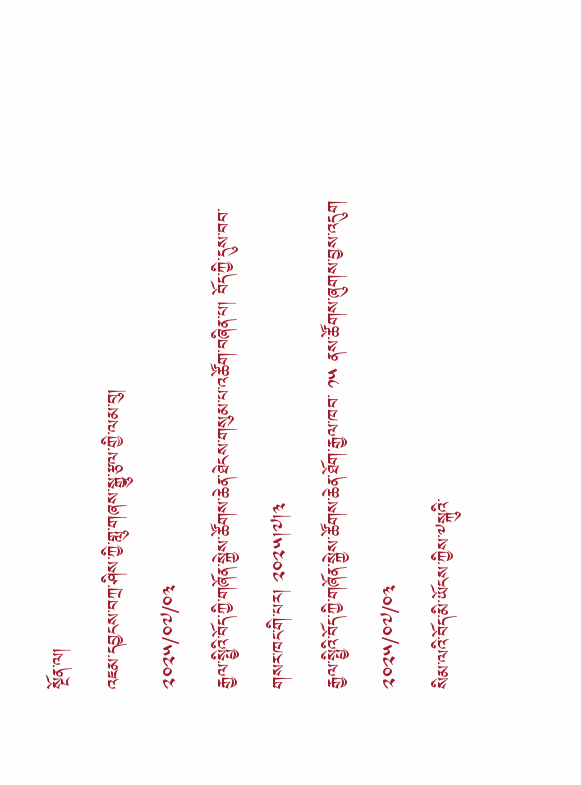སྔོན་ལ།
འཇམ་དབྱངས་བཀྲ་ཤིས་ཀྱི་གླུ་གཞས་སྒྱུ་རྩལ་གྱི་ལམ་བུ།
༢༠༢༥/༠༧/༠༣
རྒྱལ་སྤྱིའི་བོད་ཀྱི་གཞོན་སྐྱེས་ཚོགས་ཆེན་ཐེངས་གསུམ་པ་འཚོག་བཞིན་པ། བོད་ཀྱི་དུས་བབ་གསར་ཁང་གི་པར། ༢༠༢༥།༧།༣
རྒྱལ་སྤྱིའི་བོད་ཀྱི་གཞོན་སྐྱེས་ཚོགས་ཆེན་ཐོག་རྒྱལ་ཁབ་ ༡༥ ནས་ཚོགས་ཞུགས་བྱས་འདུག
༢༠༢༥/༠༧/༠༣
སིམ་ལའི་བོད་མི་ཡོངས་ཀྱིས་༸སྐུའི་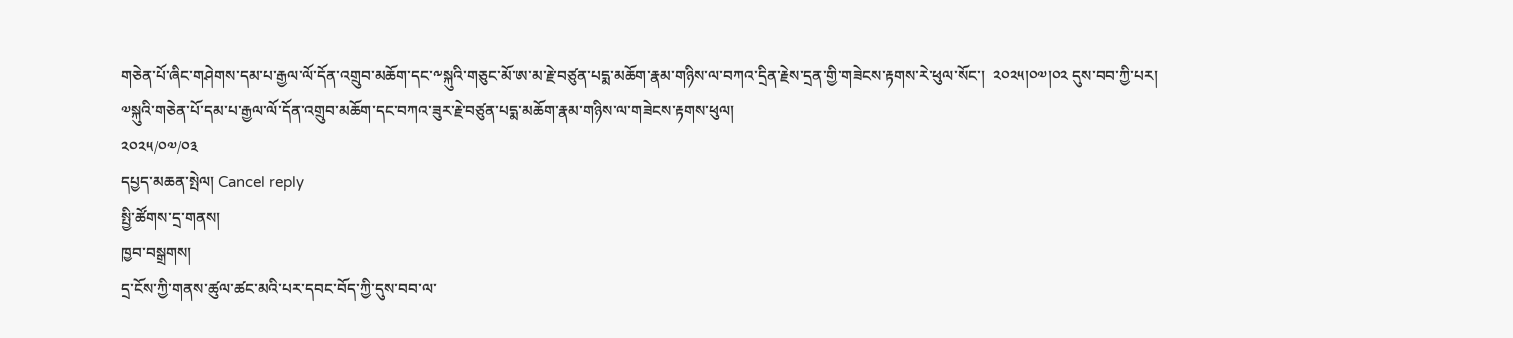གཅེན་པོ་ཞིང་གཤེགས་དམ་པ་རྒྱལ་ལོ་དོན་འགྲུབ་མཆོག་དང་༸སྐུའི་གཅུང་མོ་ཨ་མ་རྗེ་བཙུན་པདྨ་མཆོག་རྣམ་གཉིས་ལ་བཀའ་དྲིན་རྗེས་དྲན་གྱི་གཟེངས་རྟགས་རེ་ཕུལ་སོང་།  ༢༠༢༥།༠༧།༠༢ དུས་བབ་ཀྱི་པར།
༧སྐུའི་གཅེན་པོ་དམ་པ་རྒྱལ་ལོ་དོན་འགྲུབ་མཆོག་དང་བཀའ་ཟུར་རྗེ་བཙུན་པདྨ་མཆོག་རྣམ་གཉིས་ལ་གཟེངས་རྟགས་ཕུལ།
༢༠༢༥/༠༧/༠༣
དཔྱད་མཆན་སྤེལ། Cancel reply
སྤྱི་ཚོགས་དྲ་གནས།
ཁྱབ་བསྒྲགས།
དྲ་ངོས་ཀྱི་གནས་ཚུལ་ཚང་མའི་པར་དབང་བོད་ཀྱི་དུས་བབ་ལ་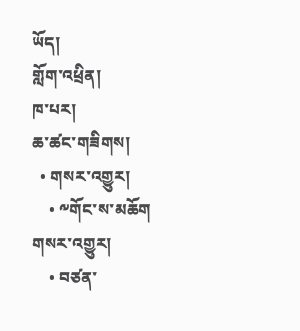ཡོད།
གློག་འཕྲིན།
ཁ་པར།
ཆ་ཚང་གཟིགས།
  • གསར་འགྱུར།
    • ༸གོང་ས་མཆོག གསར་འགྱུར།
    • བཙན་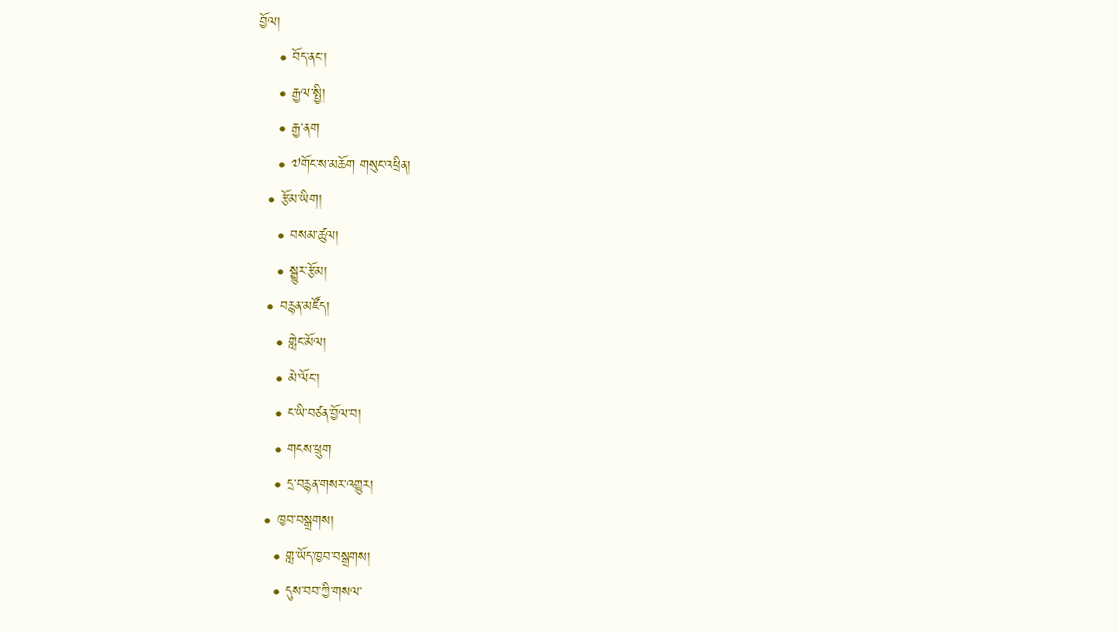བྱོལ།
    • བོད་ནང་།
    • རྒྱལ་སྤྱི།
    • རྒྱ་ནག
    • ༧གོང་ས་མཆོག གསུང་འཕྲིན།
  • རྩོམ་ཡིག།
    • བསམ་ཚུལ།
    • སྒྱུར་རྩོམ།
  • བརྙན་མཛོད།
    • གླེང་མོལ།
    • མེ་ལོང་།
    • ང་ཡི་བཙན་བྱོལ་བ།
    • གངས་ཕྲུག
    • དྲ་བརྙན་གསར་འགྱུར།
  • ཁྱབ་བསྒྲགས།
    • གླ་ཡོད་ཁྱབ་བསྒྲགས།
    • དུས་བབ་ཀྱི་གསལ་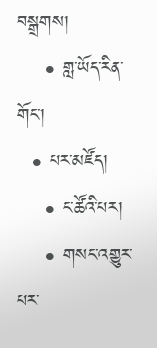བསྒྲགས།
    • གླ་ཡོད་རིན་གོང་།
  • པར་མཛོད།
    • ང་ཚོའི་པར།
    • གསང་འགྱུར་པར་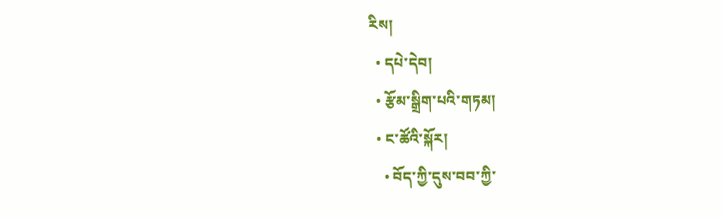རིས།
  • དཔེ་དེབ།
  • རྩོམ་སྒྲིག་པའི་གཏམ།
  • ང་ཚོའི་སྐོར།
    • བོད་ཀྱི་དུས་བབ་ཀྱི་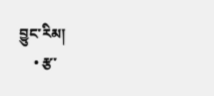བྱུང་རིམ།
    • རྩ་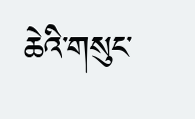ཆེའི་གསུང་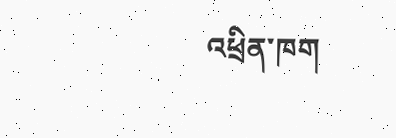འཕྲིན་ཁག